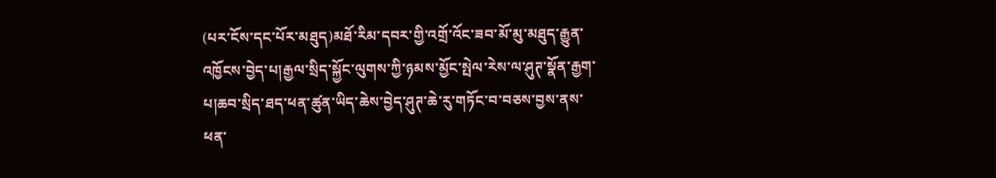(པར་ངོས་དང་པོར་མཐུད)མཐོ་རིམ་དབར་གྱི་འགྲོ་འོང་ཟབ་མོ་མུ་མཐུད་རྒྱུན་འཁྱོངས་བྱེད་པ།རྒྱལ་སྲིད་སྐྱོང་ལུགས་ཀྱི་ཉམས་མྱོང་སྤེལ་རེས་ལ་ཤུཊ་སྣོན་རྒྱག་པ།ཆབ་སྲིད་ཐད་ཕན་ཚུན་ཡིད་ཆེས་བྱེད་ཤུཊ་ཆེ་རུ་གཏོང་བ་བཅས་བྱས་ནས་ཕན་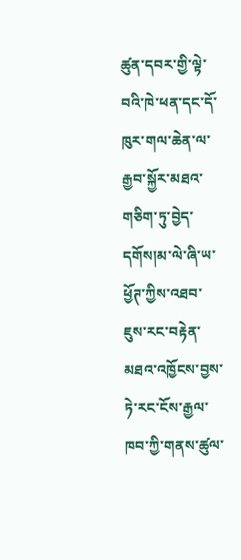ཚུན་དབར་གྱི་ལྟེ་བའི་ཁེ་ཕན་དང་དོ་ཁུར་གལ་ཆེན་ལ་རྒྱབ་སྐྱོར་མཐའ་གཅིག་ཏུ་བྱེད་དགོས།མ་ལེ་ཞི་ཡ་ཕྱོཊ་ཀྱིས་འཐབ་ཇུས་རང་བརྟེན་མཐའ་འཁྱོངས་བྱས་ཏེ་རང་ངོས་རྒྱལ་ཁབ་ཀྱི་གནས་ཚུལ་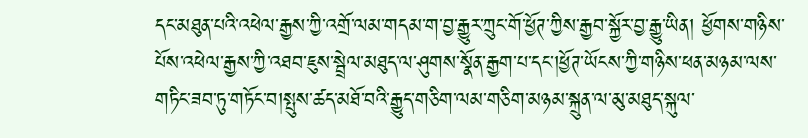དང་མཐུན་པའི་འཕེལ་རྒྱས་ཀྱི་འགྲོ་ལམ་གདམ་ག་བྱ་རྒྱུར་ཀྲུང་གོ་ཕྱོཊ་ཀྱིས་རྒྱབ་སྐྱོར་བྱ་རྒྱུ་ཡིན། ཕྱོགས་གཉིས་པོས་འཕེལ་རྒྱས་ཀྱི་འཐབ་ཇུས་སྦྲེལ་མཐུད་ལ་ཤུགས་སྣོན་རྒྱག་པ་དང་།ཕྱོཊ་ཡོངས་ཀྱི་གཉིས་ཕན་མཉམ་ལས་གཏིང་ཟབ་ཏུ་གཏོང་བ།སྤུས་ཚད་མཐོ་བའི་རྒྱུད་གཅིག་ལམ་གཅིག་མཉམ་སྐྲུན་ལ་མུ་མཐུད་སྐུལ་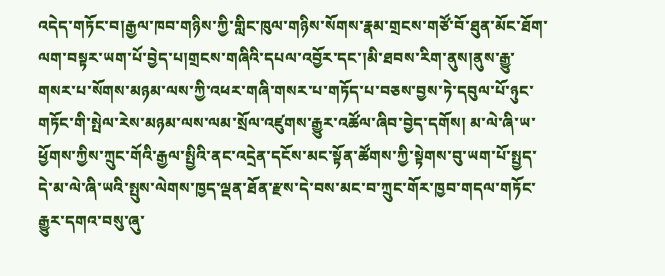འདེད་གཏོང་བ།རྒྱལ་ཁབ་གཉིས་ཀྱི་གླིང་ཁུལ་གཉིས་སོགས་རྣམ་གྲངས་གཙོ་བོ་ཐུན་མོང་ཐོག་ལག་བསྟར་ཡག་པོ་བྱེད་པ།གྲངས་གཞིའི་དཔལ་འབྱོར་དང་།མི་ཐབས་རིག་ནུས།ནུས་རྒྱུ་གསར་པ་སོགས་མཉམ་ལས་ཀྱི་འཕར་གཞི་གསར་པ་གཏོད་པ་བཅས་བྱས་ཏེ་དབུལ་པོ་ཉུང་གཏོང་གི་སྤེལ་རེས་མཉམ་ལས་ལམ་སྲོལ་འཛུགས་རྒྱུར་འཚོལ་ཞིབ་བྱེད་དགོས། མ་ལེ་ཞི་ཡ་ཕྱོགས་ཀྱིས་ཀྲུང་གོའི་རྒྱལ་སྤྱིའི་ནང་འདྲེན་དངོས་མང་སྟོན་ཚོགས་ཀྱི་སྟེགས་བུ་ཡག་པོ་སྤྱད་དེ་མ་ལེ་ཞི་ཡའི་སྤུས་ལེགས་ཁྱད་ལྡན་ཐོན་རྫས་དེ་བས་མང་བ་ཀྲུང་གོར་ཁྱབ་གདལ་གཏོང་རྒྱུར་དགའ་བསུ་ཞུ་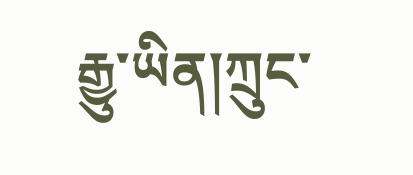རྒྱུ་ཡིན།ཀྲུང་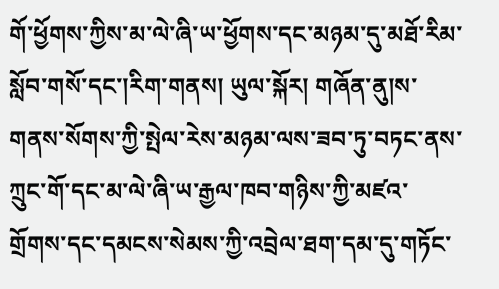གོ་ཕྱོགས་ཀྱིས་མ་ལེ་ཞི་ཡ་ཕྱོགས་དང་མཉམ་དུ་མཐོ་རིམ་སློབ་གསོ་དང་།རིག་གནས། ཡུལ་སྐོར། གཞོན་ནུ།ས་གནས་སོགས་ཀྱི་སྤེལ་རེས་མཉམ་ལས་ཟབ་ཏུ་བཏང་ནས་ཀྲུང་གོ་དང་མ་ལེ་ཞི་ཡ་རྒྱལ་ཁབ་གཉིས་ཀྱི་མཛའ་གྲོགས་དང་དམངས་སེམས་ཀྱི་འབྲེལ་ཐག་དམ་དུ་གཏོང་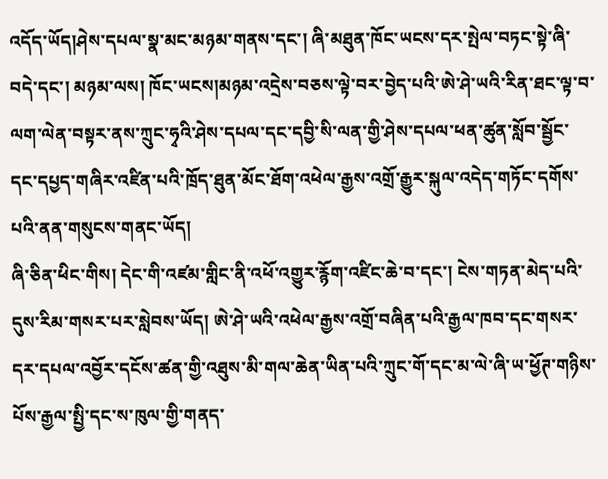འདོད་ཡོད།ཤེས་དཔལ་སྣ་མང་མཉམ་གནས་དང་། ཞི་མཐུན་ཁོང་ཡངས་དར་སྤེལ་བཏང་སྟེ་ཞི་བདེ་དང་། མཉམ་ལས། ཁོང་ཡངས།མཉམ་འདྲེས་བཅས་ལྟེ་བར་བྱེད་པའི་ཨེ་ཤེ་ཡའི་རིན་ཐང་ལྟ་བ་ལག་ལེན་བསྟར་ནས་ཀྲུང་ཧྭའི་ཤེས་དཔལ་དང་དབྱི་སི་ལན་གྱི་ཤེས་དཔལ་ཕན་ཚུན་སློབ་སྦྱོང་དང་དཔྱད་གཞིར་འཛིན་པའི་ཁྲོད་ཐུན་མོང་ཐོག་འཕེལ་རྒྱས་འགྲོ་རྒྱུར་སྐུལ་འདེད་གཏོང་དགོས་པའི་ནན་གསུངས་གནང་ཡོད།
ཞི་ཅིན་ཕིང་གིས། དེང་གི་འཛམ་གླིང་ནི་འཕོ་འགྱུར་རྙོག་འཛིང་ཆེ་བ་དང་། ངེས་གཏན་མེད་པའི་དུས་རིམ་གསར་པར་སླེབས་ཡོད། ཨེ་ཤེ་ཡའི་འཕེལ་རྒྱས་འགྲོ་བཞིན་པའི་རྒྱལ་ཁབ་དང་གསར་དར་དཔལ་འབྱོར་དངོས་ཚན་གྱི་འཐུས་མི་གལ་ཆེན་ཡིན་པའི་ཀྲུང་གོ་དང་མ་ལེ་ཞི་ཡ་ཕྱོཊ་གཉིས་པོས་རྒྱལ་སྤྱི་དང་ས་ཁུལ་གྱི་གནད་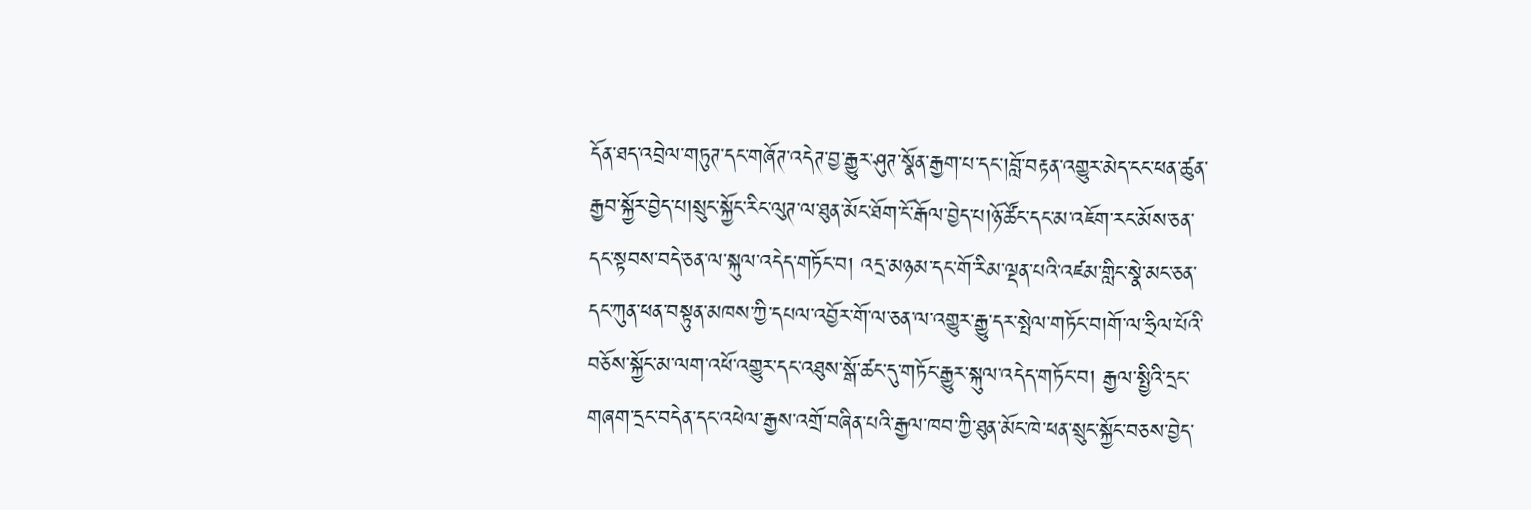དོན་ཐད་འབྲེལ་གཏུཊ་དང་གཞོཊ་འདེཊ་བྱ་རྒྱུར་ཤུཊ་སྣོན་རྒྱག་པ་དང་།བློ་བརྟན་འགྱུར་མེད་ངང་ཕན་ཚུན་རྒྱབ་སྐྱོར་བྱེད་པ།སྲུང་སྐྱོང་རིང་ལུཊ་ལ་ཐུན་མོང་ཐོག་ངོ་རྒོལ་བྱེད་པ།ཉོ་ཚོང་དང་མ་འཇོག་རང་མོས་ཅན་དང་སྟབས་བདེ་ཅན་ལ་སྐུལ་འདེད་གཏོང་བ། འདྲ་མཉམ་དང་གོ་རིམ་ལྡན་པའི་འཛམ་གླིང་སྣེ་མང་ཅན་དང་ཀུན་ཕན་བསྟུན་མཁས་ཀྱི་དཔལ་འབྱོར་གོ་ལ་ཅན་ལ་འགྱུར་རྒྱུ་དར་སྤེལ་གཏོང་བ།གོ་ལ་ཧྲིལ་པོའི་བཅོས་སྐྱོང་མ་ལག་འཕོ་འགྱུར་དང་འཐུས་སྒོ་ཚང་དུ་གཏོང་རྒྱུར་སྐུལ་འདེད་གཏོང་བ། རྒྱལ་སྤྱིའི་དྲང་གཞག་དྲང་བདེན་དང་འཕེལ་རྒྱས་འགྲོ་བཞིན་པའི་རྒྱལ་ཁབ་ཀྱི་ཐུན་མོང་ཁེ་ཕན་སྲུང་སྐྱོང་བཅས་བྱེད་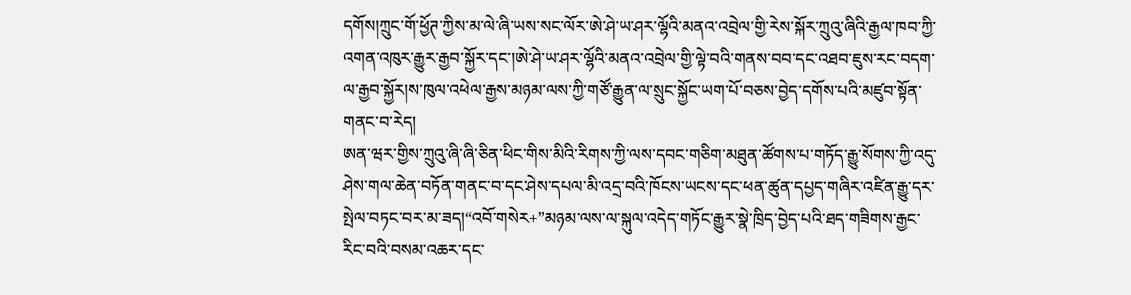དགོས།ཀྲུང་གོ་ཕྱོཊ་ཀྱིས་མ་ལེ་ཞི་ཡས་སང་ལོར་ཨེ་ཤེ་ཡ་ཤར་ལྷོའི་མནའ་འབྲེལ་གྱི་རེས་སྐོར་ཀྲུའུ་ཞིའི་རྒྱལ་ཁབ་ཀྱི་འགན་འཁུར་རྒྱུར་རྒྱབ་སྐྱོར་དང་།ཨེ་ཤེ་ཡ་ཤར་ལྷོའི་མནའ་འབྲེལ་གྱི་ལྟེ་བའི་གནས་བབ་དང་འཐབ་ཇུས་རང་བདག་ལ་རྒྱབ་སྐྱོར།ས་ཁུལ་འཕེལ་རྒྱས་མཉམ་ལས་ཀྱི་གཙོ་རྒྱུན་ལ་སྲུང་སྐྱོང་ཡག་པོ་བཅས་བྱེད་དགོས་པའི་མཛུབ་སྟོན་གནང་བ་རེད།
ཨན་ཝར་གྱིས་ཀྲུའུ་ཞི་ཞི་ཅིན་ཕིང་གིས་མིའི་རིགས་ཀྱི་ལས་དབང་གཅིག་མཐུན་ཚོགས་པ་གཏོད་རྒྱུ་སོགས་ཀྱི་འདུ་ཤེས་གལ་ཆེན་བཏོན་གནང་བ་དང་ཤེས་དཔལ་མི་འདྲ་བའི་ཁོངས་ཡངས་དང་ཕན་ཚུན་དཔྱད་གཞིར་འཛིན་རྒྱུ་དར་སྤེལ་བཏང་བར་མ་ཟད།“འབོ་གསེར+”མཉམ་ལས་ལ་སྐུལ་འདེད་གཏོང་རྒྱུར་སྣེ་ཁྲིད་བྱེད་པའི་ཐད་གཟིགས་རྒྱང་རིང་བའི་བསམ་འཆར་དང་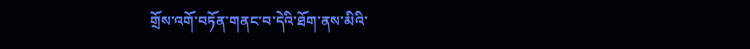གྲོས་འགོ་བཏོན་གནང་བ་དེའི་ཐོག་ནས་མིའི་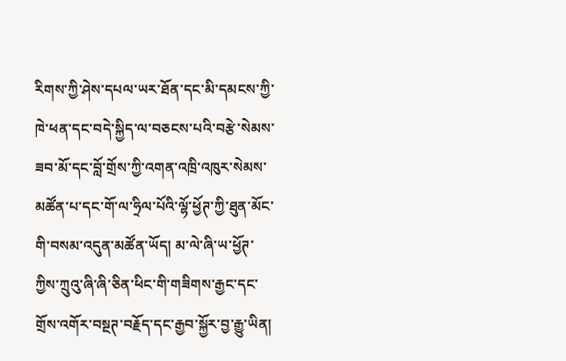རིགས་ཀྱི་ཤེས་དཔལ་ཡར་ཐོན་དང་མི་དམངས་ཀྱི་ཁེ་ཕན་དང་བདེ་སྐྱིད་ལ་བཅངས་པའི་བརྩེ་སེམས་ཟབ་མོ་དང་བློ་གྲོས་ཀྱི་འགན་འཁྲི་འཁུར་སེམས་མཚོན་པ་དང་གོ་ལ་ཧྲིལ་པོའི་ལྷོ་ཕྱོཊ་ཀྱི་ཐུན་མོང་གི་བསམ་འདུན་མཚོན་ཡོད། མ་ལེ་ཞི་ཡ་ཕྱོཊ་ཀྱིས་ཀྲུའུ་ཞི་ཞི་ཅིན་ཕིང་གི་གཟིགས་རྒྱང་དང་གྲོས་འགོར་བསྔཊ་བརྗོད་དང་རྒྱབ་སྐྱོར་བྱ་རྒྱུ་ཡིན།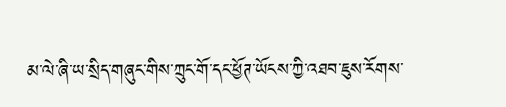མ་ལེ་ཞི་ཡ་སྲིད་གཞུང་གིས་ཀྲུང་གོ་དང་ཕྱོཊ་ཡོངས་ཀྱི་འཐབ་ཇུས་རོགས་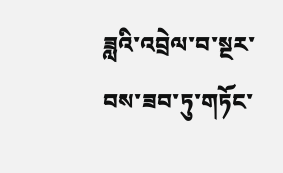ཟླའི་འབྲེལ་བ་སྔར་བས་ཟབ་ཏུ་གཏོང་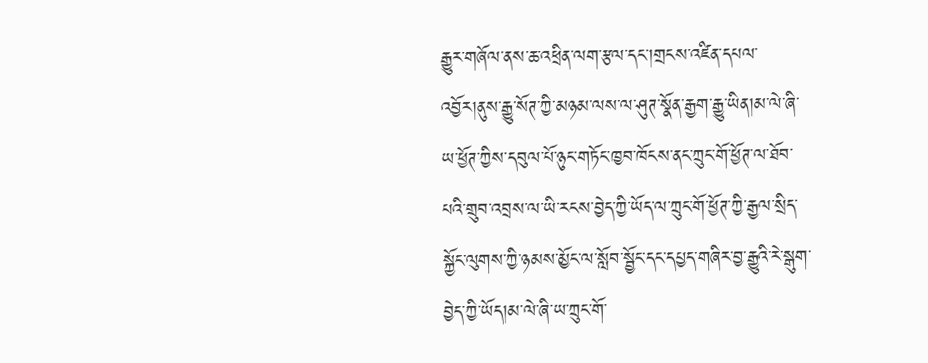རྒྱུར་གཞོལ་ནས་ཆ་འཕྲིན་ལག་རྩལ་དང་།གྲངས་འཛིན་དཔལ་འབྱོར།ནུས་རྒྱུ་སོཊ་ཀྱི་མཉམ་ལས་ལ་ཤུཊ་སྣོན་རྒྱག་རྒྱུ་ཡིན།མ་ལེ་ཞི་ཡ་ཕྱོཊ་ཀྱིས་དབུལ་པོ་ཉུང་གཏོང་ཁྱབ་ཁོངས་ནང་ཀྲུང་གོ་ཕྱོཊ་ལ་ཐོབ་པའི་གྲུབ་འབྲས་ལ་ཡི་རངས་བྱེད་ཀྱི་ཡོད་ལ་ཀྲུང་གོ་ཕྱོཊ་ཀྱི་རྒྱལ་སྲིད་སྐྱོང་ལུགས་ཀྱི་ཉམས་མྱོང་ལ་སློབ་སྦྱོང་དང་དཔྱད་གཞིར་བྱ་རྒྱུའི་རེ་སྒུག་བྱེད་ཀྱི་ཡོད།མ་ལེ་ཞི་ཡ་ཀྲུང་གོ་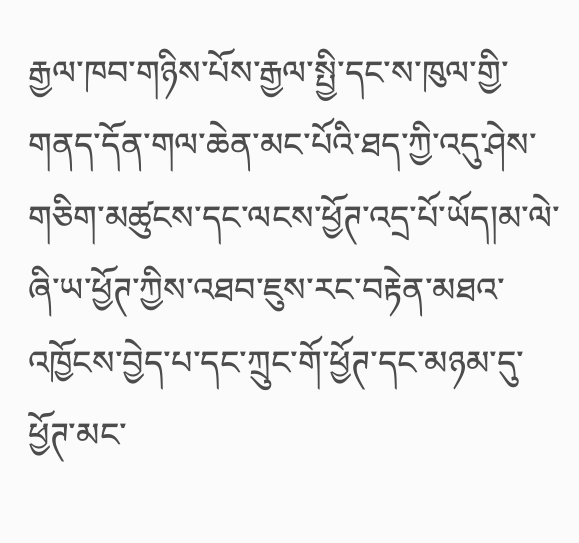རྒྱལ་ཁབ་གཉིས་པོས་རྒྱལ་སྤྱི་དང་ས་ཁུལ་གྱི་གནད་དོན་གལ་ཆེན་མང་པོའི་ཐད་ཀྱི་འདུ་ཤེས་གཅིག་མཚུངས་དང་ལངས་ཕྱོཊ་འདྲ་པོ་ཡོད།མ་ལེ་ཞི་ཡ་ཕྱོཊ་ཀྱིས་འཐབ་ཇུས་རང་བརྟེན་མཐའ་འཁྱོངས་བྱེད་པ་དང་ཀྲུང་གོ་ཕྱོཊ་དང་མཉམ་དུ་ཕྱོཊ་མང་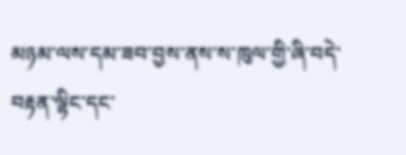མཉམ་ལས་དམ་ཟབ་བྱས་ནས་ས་ཁུལ་གྱི་ཞི་བདེ་བརྟན་ལྷིང་དང་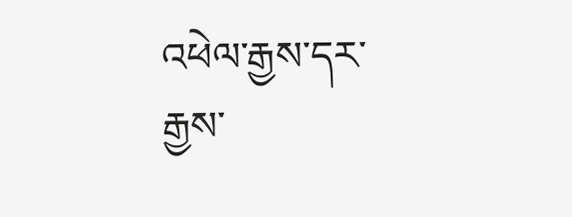འཕེལ་རྒྱས་དར་རྒྱས་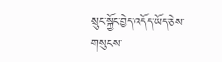སྲུང་སྐྱོང་བྱེད་འདོད་ཡོད་ཅེས་གསུངས་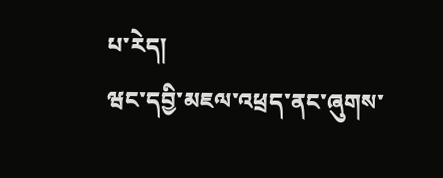པ་རེད།
ཝང་དབྱི་མཇལ་འཕྲད་ནང་ཞུགས་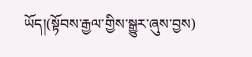ཡོད།(སྟོབས་རྒྱལ་གྱིས་སྒྱུར་ཞུས་བྱས)